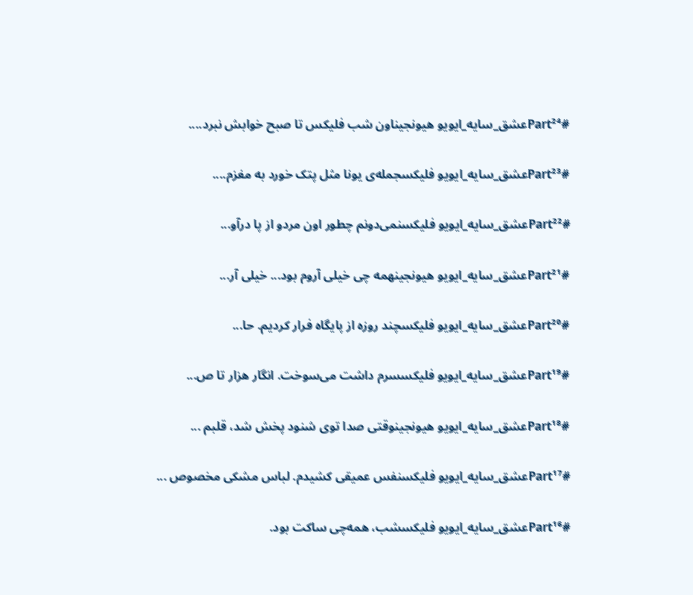Part²⁴#عشق_سایه_ایویو هیونجیناون شب فلیکس تا صبح خوابش نبرد....

Part²³#عشق_سایه_ایویو فلیکسجمله‌ی یونا مثل پتک خورد به مغزم....

Part²²#عشق_سایه_ایویو فلیکسنمی‌دونم چطور اون مردو از پا درآو...

Part²¹#عشق_سایه_ایویو هیونجینهمه چی خیلی آروم بود... خیلی آر...

Part²⁰#عشق_سایه_ایویو فلیکسچند روزه از پایگاه فرار کردیم. حا...

Part¹⁹#عشق_سایه_ایویو فلیکسسرم داشت می‌سوخت. انگار هزار تا ص...

Part¹⁸#عشق_سایه_ایویو هیونجینوقتی صدا توی شنود پخش شد، قلبم ...

Part¹⁷#عشق_سایه_ایویو فلیکسنفس عمیقی کشیدم. لباس مشکی مخصوص ...

Part¹⁶#عشق_سایه_ایویو فلیکسشب، همه‌چی ساکت بود.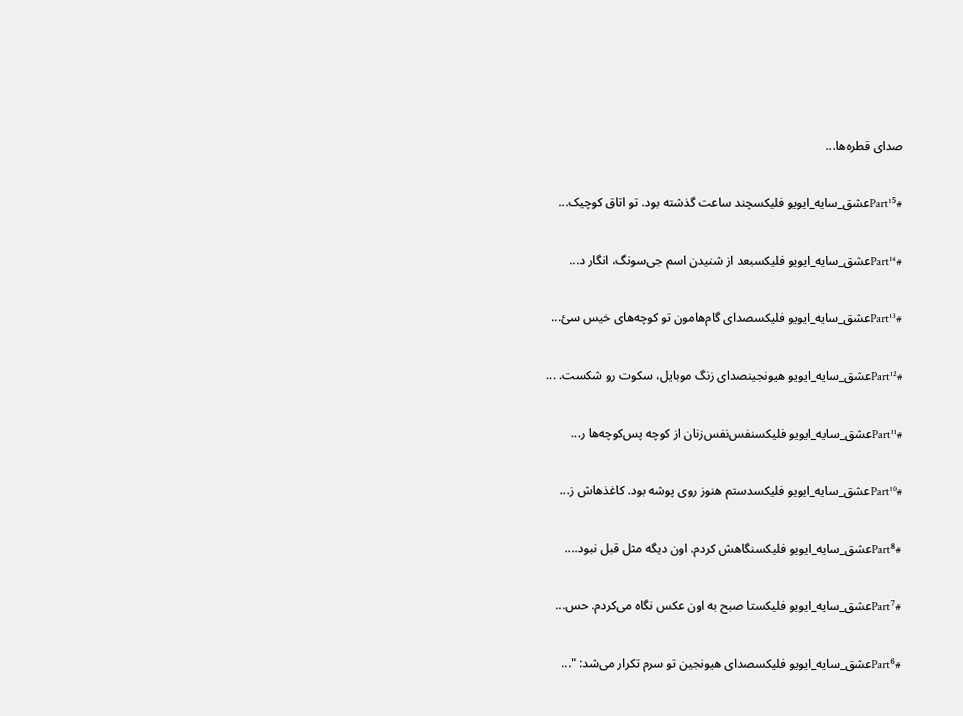صدای قطره‌ها...

Part¹⁵#عشق_سایه_ایویو فلیکسچند ساعت گذشته بود. تو اتاق کوچیک...

Part¹⁴#عشق_سایه_ایویو فلیکسبعد از شنیدن اسم جی‌سونگ، انگار د...

Part¹³#عشق_سایه_ایویو فلیکسصدای گام‌هامون تو کوچه‌های خیس سئ...

Part¹²#عشق_سایه_ایویو هیونجینصدای زنگ موبایل، سکوت رو شکست. ...

Part¹¹#عشق_سایه_ایویو فلیکسنفس‌نفس‌زنان از کوچه پس‌کوچه‌ها ر...

Part¹⁰#عشق_سایه_ایویو فلیکسدستم هنوز روی پوشه بود. کاغذهاش ز...

Part⁸#عشق_سایه_ایویو فلیکسنگاهش کردم. اون دیگه مثل قبل نبود....

Part⁷#عشق_سایه_ایویو فلیکستا صبح به اون عکس نگاه می‌کردم. حس...

Part⁶#عشق_سایه_ایویو فلیکسصدای هیونجین تو سرم تکرار می‌شد: "...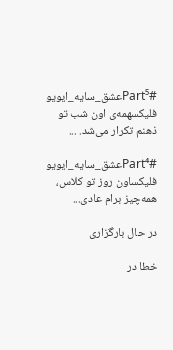Part⁵#عشق_سایه_ایویو فلیکسهمه‌ی اون شب تو ذهنم تکرار می‌شد. ...

Part⁴#عشق_سایه_ایویو فلیکساون روز تو کلاس، همه‌چیز برام عادی...

در حال بارگزاری

خطا در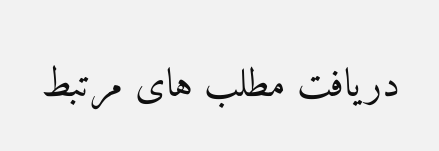دریافت مطلب های مرتبط